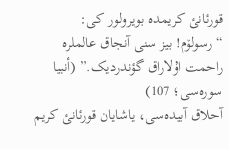قورئانئ کریمدە بویرولور کی: “رسولۆم! بیز سنی آنجاق عالملرە راحمت اۇلاراق گؤندردیک.” (أنبیا سورەسی؛ 107)
آحلاق آبیدەسی، یاشایان قورئانئ کریم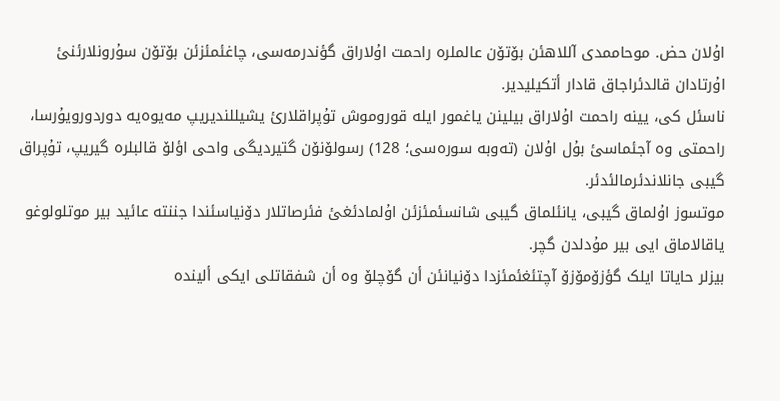اۇلان حض. موحاممدی آللاهئن بۆتۆن عالملرە راحمت اۇلاراق گؤندرمەسی، چاغئمئزئن بۆتۆن سۇرونلارئنئ اۇرتادان قالدئراجاق قادار أتکیلیدیر.
ناسئل کی، یینە راحمت اۇلاراق بیلینن یاغمور ایلە قوروموش تۇپراقلارئ یشیللندیریپ مەیوەیە دوردورویۇرسا، راحمتی وە آجئماسئ بۇل اۇلان (تەوبە سورەسی؛ 128) رسولۆنۆن گتیردیگی واحی اؤلۆ قالبلرە گیریپ، تۇپراق گیبی جانلاندئرمالئدئر.
موتسوز اۇلماق گیبی، یانئلماق گیبی شانسئمئزئن اۇلمادئغئ فئرصاتلار دۆنیاسئندا جننتە عائید بیر موتلولوغو یاقالاماق ایی بیر مۇدلدن گچر.
بیزلر حایاتا ایلک گؤزۆمۆزۆ آچتئغئمئزدا دۆنیانئن أن گۆچلۆ وە أن شفقاتلی ایکی ألیندە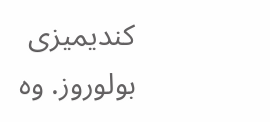کندیمیزی بولوروز. وە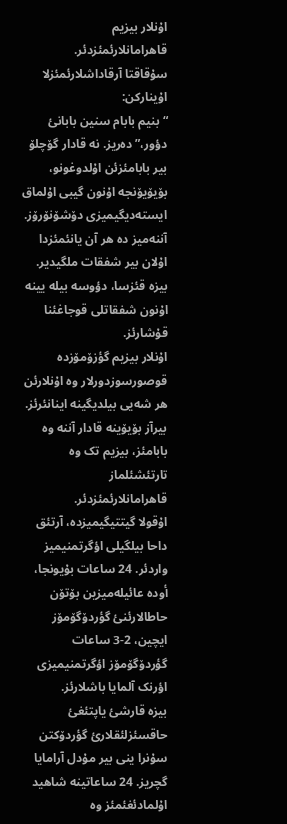اۇنلار بیزیم قاهرامانلارئمئزدئر.
سۇقاقتا آرقاداشلارئمئزلا اۇینارکن:
“بنیم بابام سنین بابانئ دؤور،” دەریز. نە قادار گۆچلۆ بیر بابامئزئن اۇلدوغونو، بۆیۆیۆنجە اۇنون گیبی اۇلماق ایستەدیگیمیزی دۆشۆنۆرۆز.
آننەمیز دە هر آن یانئمئزدا اۇلان بیر شفقات ملگیدیر. بیزە قئزسا، دؤوسە بیلە یینە اۇنون شفقاتلی قوجاغئنا قۇشارئز.
اۇنلار بیزیم گؤزۆمۆزدە قوصورسوزدورلار وە اۇنلارئن هر شەیی بیلدیگینە اینانئرئز. بیرآز بۆیۆینە قادار آننە وە بابامئز، بیزیم تک وە تارتئشئلماز قاهرامانلارئمئزدئر.
اۇقولا گیتتیگیمیزدە، آرتئق داحا بیلگیلی اؤگرتمنیمیز واردئر. 24 ساعات بۇیونجا، أودە عائیلەمیزین بۆتۆن حاطالارئنئ گؤردۆگۆمۆز ایچین، 2-3 ساعات گؤردۆگۆمۆز اؤگرتمنیمیزی اؤرنک آلمایا باشلارئز.
بیزە قارشئ یاپتئغئ حاقسئزلئقلارئ گؤردۆکتن سۇنرا ینی بیر مۇدل آرامایا گچریز. 24 ساعاتینە شاهید اۇلمادئغئمئز وە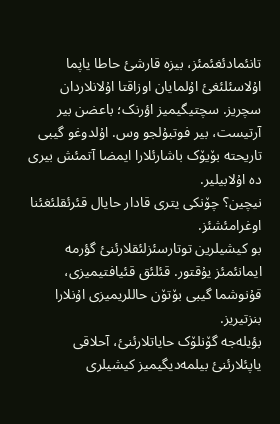تانئمادئغئمئز، بیزە قارشئ حاطا یاپما اۇلاسئلئغئ اۇلمایان اوزاقتا اۇلانلاردان سچریز. سچتیگیمیز اؤرنک؛ باعضن بیر آرتیست، بیر فوتبۇلجو وس. اۇلدوغو گیبی تاریحتە بۆیۆک باشارئلارا ایمضا آتمئش بیری دە اۇلابیلیر.
نیچین؟ چۆنکی یتری قادار حایال قئرئقلئغئنا اوغرامئشئز.
بو کیشیلرین توتارسئزلئقلارئنئ گؤرمە ایمانئمئز یۇقتور. قئلئق قئیافتیمیزی، قۇنوشما گیبی بۆتۆن حاللریمیزی اۇنلارا بنزتیریز.
بؤیلەجە گۆنلۆک حایاتلارئنئ، آحلاقی یاپئلارئنئ بیلمەدیگیمیز کیشیلری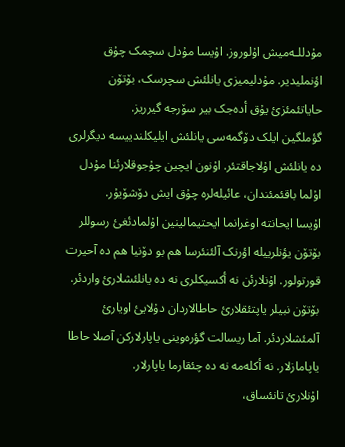مۇدللـەمیش اۇلوروز. اۇیسا مۇدل سچمک چۇق اؤنملیدیر. مۇدلیمیزی یانلئش سچرسک، بۆتۆن حایاتئمئزئ یۇق أدەجک بیر سۆرجە گیرریز.
گؤملگین ایلک دۆگمەسی یانلئش ایلیکلندییسە دیگرلری دە یانلئش اۇلاجاقتئر. اۇنون ایچین چۇجوقلارئنا مۇدل اۇلما باقئمئندان، عائیلەلرە چۇق ایش دۆشۆیۇر.
اۇیسا ایحانتە اوغرانما ایحتیمالینین اۇلمادئغئ رسوللر بۆتۆن یؤنلرییلە اؤرنک آلئنئرسا هم بو دۆنیا هم دە آحیرت قورتولور. اۇنلارئن نە أکسیکلری نە دە یانلئشلارئ واردئر. بۆتۆن نبیلر یاپتئقلارئ حاطالاردان دۇلایئ اویارئ آلمئشلاردئر. آما ریسالت گؤرەوینی یاپارلارکن آصلا حاطا یاپامازلار. نە أکلەمە نە دە چئقارما یاپارلار.
اۇنلارئ تانئساق،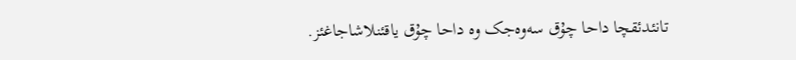تانئدئقچا داحا چۇق سەوەجک وە داحا چۇق یاقئنلاشاجاغئز.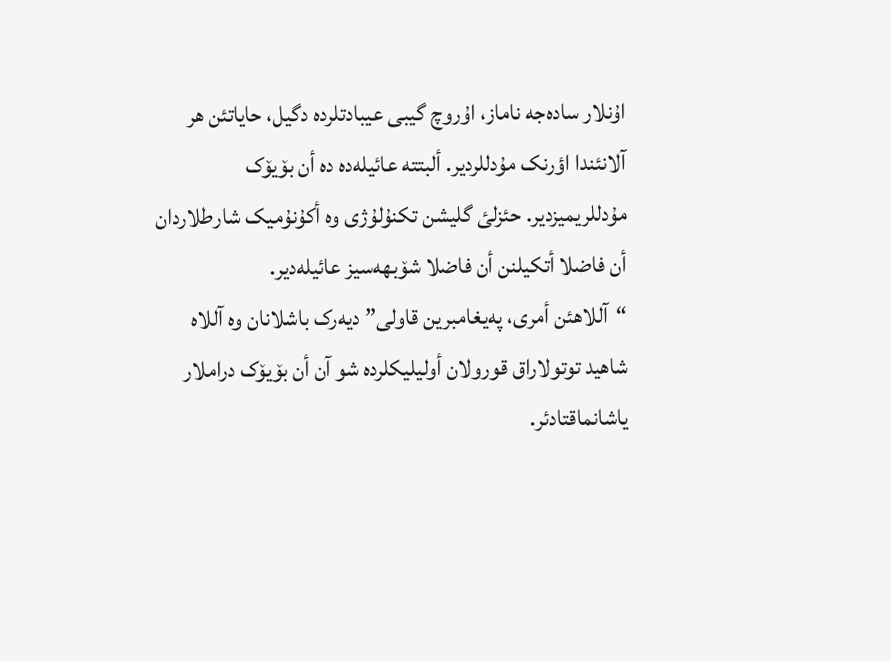اۇنلار سادەجە ناماز، اۇروچ گیبی عیبادتلردە دگیل، حایاتئن هر آلانئندا اؤرنک مۇدللردیر. ألبتتە عائیلەدە دە أن بۆیۆک مۇدللریمیزدیر. حئزلئ گلیشن تکنۇلۇژی وە أکۇنۇمیک شارطلاردان أن فاضلا أتکیلنن أن فاضلا شۆبهەسیز عائیلەدیر.
“آللاهئن أمری، پەیغامبرین قاولی” دیەرک باشلانان وە آللاە شاهید توتولاراق قورولان أولیلیکلردە شو آن أن بۆیۆک دراملار یاشانماقتادئر.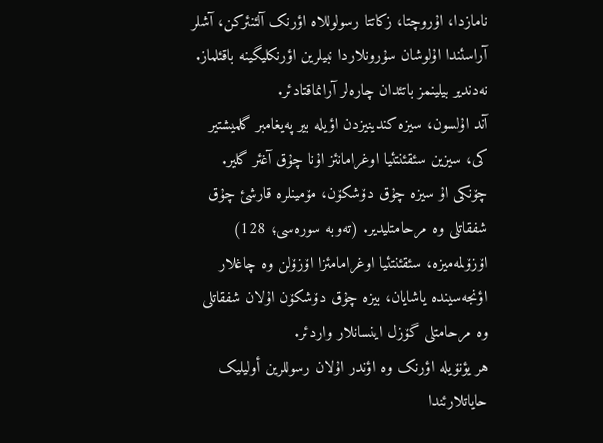نامازدا، اۇروچتا، زکاتتا رسولوللاە اؤرنک آلئنئرکن، آشلر آراسئندا اۇلوشان سۇرونلاردا نبیلرین اؤرنکلیگینە باقئلماز. نەدندیر بیلینمز باتئدان چارەلر آرانماقتادئر.
آند اۇلسون، سیزە کندینیزدن اؤیلە بیر پەیغامبر گلمیشتیر کی، سیزین سئقئنتئیا اوغرامانئز اۇنا چۇق آغئر گلیر. چۆنکی اۇ سیزە چۇق دۆشکۆن، مۆمینلرە قارشئ چۇق شفقاتلی وە مرحامتلیدیر. (تەوبە سورەسی؛ 128)
اۆزۆلمەمیزە، سئقئنتئیا اوغرامامئزا اۆزۆلن وە چاغلار اؤنجەسیندە یاشایان، بیزە چۇق دۆشکۆن اۇلان شفقاتلی وە مرحامتلی گۆزل اینسانلار واردئر.
هر یؤنۆیلە اؤرنک وە اؤندر اۇلان رسوللرین أولیلیک حایاتلارئندا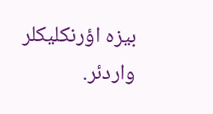بیزە اؤرنکلیکلر واردئر.